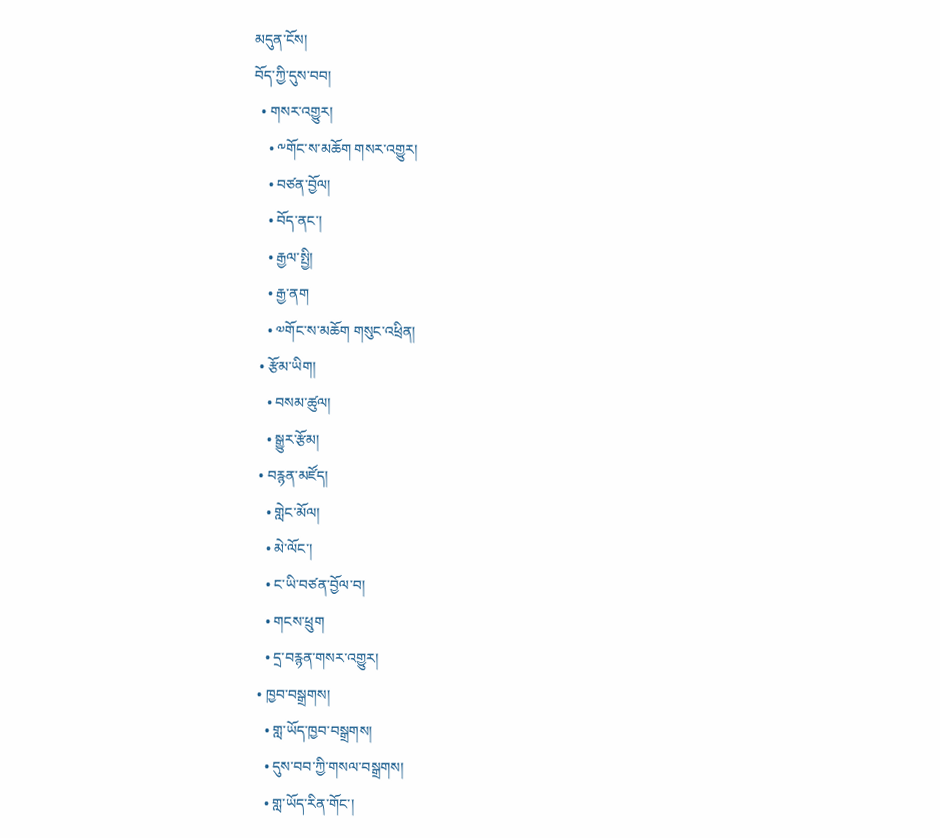མདུན་ངོས།
བོད་ཀྱི་དུས་བབ།
  • གསར་འགྱུར།
    • ༸གོང་ས་མཆོག གསར་འགྱུར།
    • བཙན་བྱོལ།
    • བོད་ནང་།
    • རྒྱལ་སྤྱི།
    • རྒྱ་ནག
    • ༧གོང་ས་མཆོག གསུང་འཕྲིན།
  • རྩོམ་ཡིག།
    • བསམ་ཚུལ།
    • སྒྱུར་རྩོམ།
  • བརྙན་མཛོད།
    • གླེང་མོལ།
    • མེ་ལོང་།
    • ང་ཡི་བཙན་བྱོལ་བ།
    • གངས་ཕྲུག
    • དྲ་བརྙན་གསར་འགྱུར།
  • ཁྱབ་བསྒྲགས།
    • གླ་ཡོད་ཁྱབ་བསྒྲགས།
    • དུས་བབ་ཀྱི་གསལ་བསྒྲགས།
    • གླ་ཡོད་རིན་གོང་།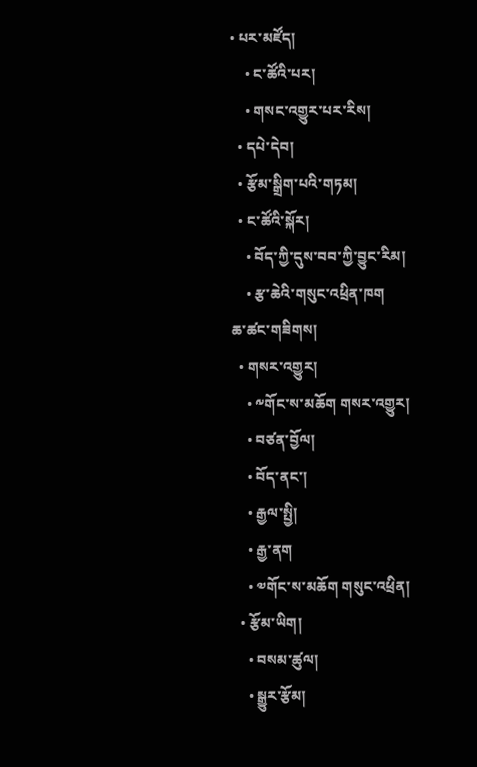• པར་མཛོད།
    • ང་ཚོའི་པར།
    • གསང་འགྱུར་པར་རིས།
  • དཔེ་དེབ།
  • རྩོམ་སྒྲིག་པའི་གཏམ།
  • ང་ཚོའི་སྐོར།
    • བོད་ཀྱི་དུས་བབ་ཀྱི་བྱུང་རིམ།
    • རྩ་ཆེའི་གསུང་འཕྲིན་ཁག
ཆ་ཚང་གཟིགས།
  • གསར་འགྱུར།
    • ༸གོང་ས་མཆོག གསར་འགྱུར།
    • བཙན་བྱོལ།
    • བོད་ནང་།
    • རྒྱལ་སྤྱི།
    • རྒྱ་ནག
    • ༧གོང་ས་མཆོག གསུང་འཕྲིན།
  • རྩོམ་ཡིག།
    • བསམ་ཚུལ།
    • སྒྱུར་རྩོམ།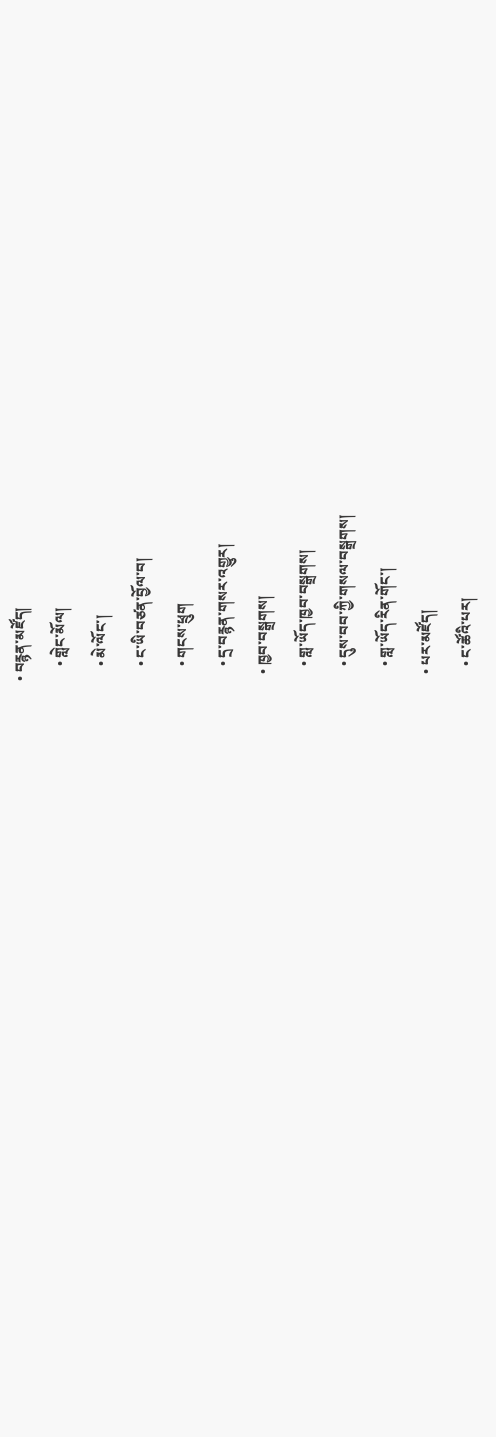• བརྙན་མཛོད།
    • གླེང་མོལ།
    • མེ་ལོང་།
    • ང་ཡི་བཙན་བྱོལ་བ།
    • གངས་ཕྲུག
    • དྲ་བརྙན་གསར་འགྱུར།
  • ཁྱབ་བསྒྲགས།
    • གླ་ཡོད་ཁྱབ་བསྒྲགས།
    • དུས་བབ་ཀྱི་གསལ་བསྒྲགས།
    • གླ་ཡོད་རིན་གོང་།
  • པར་མཛོད།
    • ང་ཚོའི་པར།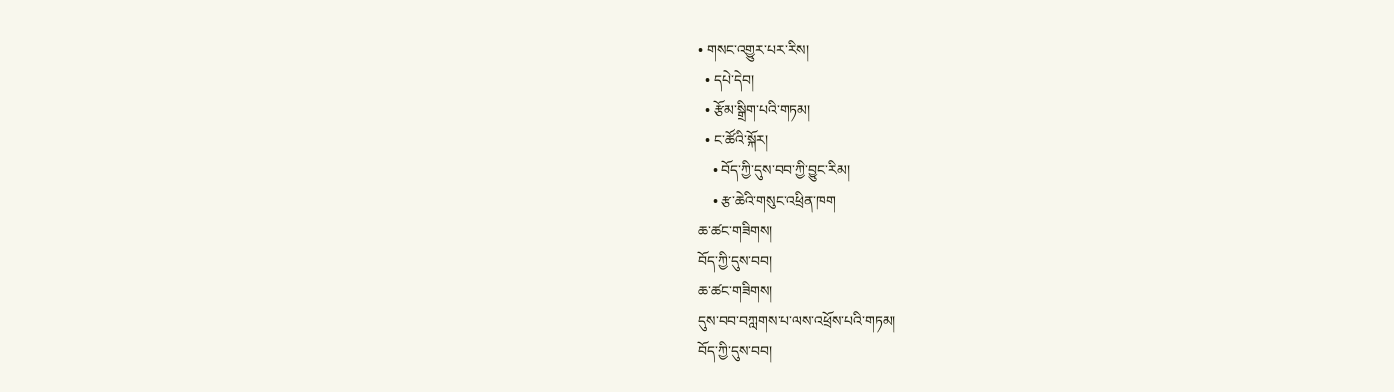• གསང་འགྱུར་པར་རིས།
  • དཔེ་དེབ།
  • རྩོམ་སྒྲིག་པའི་གཏམ།
  • ང་ཚོའི་སྐོར།
    • བོད་ཀྱི་དུས་བབ་ཀྱི་བྱུང་རིམ།
    • རྩ་ཆེའི་གསུང་འཕྲིན་ཁག
ཆ་ཚང་གཟིགས།
བོད་ཀྱི་དུས་བབ།
ཆ་ཚང་གཟིགས།
དུས་བབ་བཀླགས་པ་ལས་འཕྲོས་པའི་གཏམ།
བོད་ཀྱི་དུས་བབ།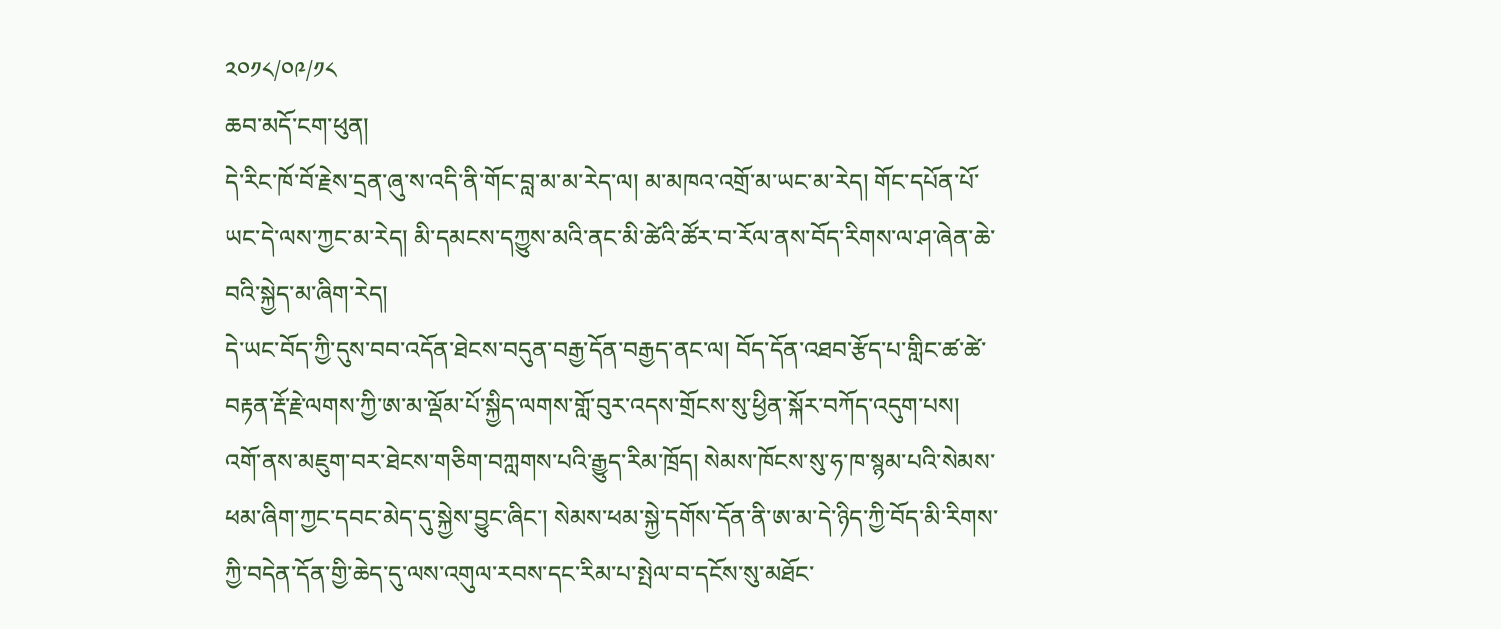༢༠༡༨/༠༩/༡༨
ཆབ་མདོ་ངག་ཕུན།
དེ་རིང་ཁོ་བོ་རྗེས་དྲན་ཞུ་ས་འདི་ནི་གོང་བླ་མ་མ་རེད་ལ། མ་མཁའ་འགྲོ་མ་ཡང་མ་རེད། གོང་དཔོན་པོ་ཡང་དེ་ལས་ཀྱང་མ་རེད། མི་དམངས་དཀྱུས་མའི་ནང་མི་ཚེའི་ཚོར་བ་རོལ་ནས་བོད་རིགས་ལ་ཤ་ཞེན་ཆེ་བའི་སྐྱེད་མ་ཞིག་རེད།
དེ་ཡང་བོད་ཀྱི་དུས་བབ་འདོན་ཐེངས་བདུན་བརྒྱ་དོན་བརྒྱད་ནང་ལ། བོད་དོན་འཐབ་རྩོད་པ་གླིང་ཚ་ཚེ་བརྟན་རྡོ་རྗེ་ལགས་ཀྱི་ཨ་མ་ལྡོམ་པོ་སྐྱིད་ལགས་གློ་བུར་འདས་གྲོངས་སུ་ཕྱིན་སྐོར་བཀོད་འདུག་པས། འགོ་ནས་མཇུག་བར་ཐེངས་གཅིག་བཀླགས་པའི་རྒྱུད་རིམ་ཁྲོད། སེམས་ཁོངས་སུ་ཧ་ཁ་སྙམ་པའི་སེམས་ཕམ་ཞིག་ཀྱང་དབང་མེད་དུ་སྐྱེས་བྱུང་ཞིང་། སེམས་ཕམ་སྐྱེ་དགོས་དོན་ནི་ཨ་མ་དེ་ཉིད་ཀྱི་བོད་མི་རིགས་ཀྱི་བདེན་དོན་གྱི་ཆེད་དུ་ལས་འགུལ་རབས་དང་རིམ་པ་སྤེལ་བ་དངོས་སུ་མཐོང་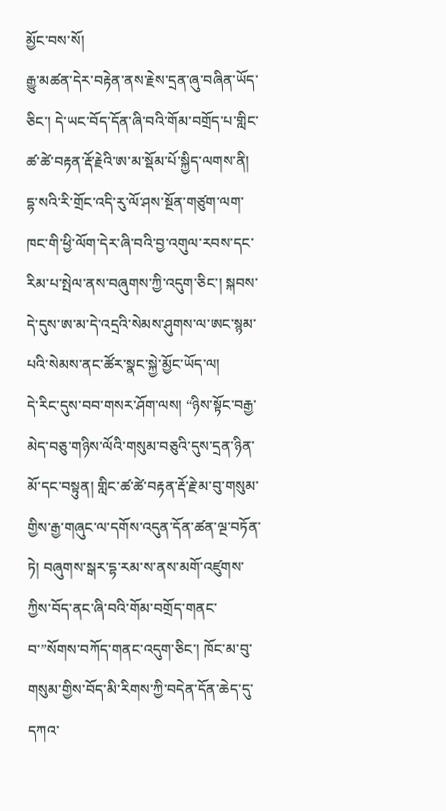མྱོང་བས་སོ།
རྒྱུ་མཚན་དེར་བརྟེན་ནས་རྗེས་དྲན་ཞུ་བཞིན་ཡོད་ཅིང་། དེ་ཡང་བོད་དོན་ཞི་བའི་གོམ་བགྲོད་པ་གླིང་ཚ་ཚེ་བརྟན་རྡོ་རྗེའི་ཨ་མ་སྡོམ་པོ་སྐྱིད་ལགས་ནི། དྷ་སའི་རི་གྲོང་འདི་རུ་ལོ་ཤས་སྔོན་གཙུག་ལག་ཁང་གི་ཕྱི་ལོག་དེར་ཞི་བའི་བྱ་འགུལ་རབས་དང་རིམ་པ་སྤེལ་ནས་བཞུགས་ཀྱི་འདུག་ཅིང་། སྐབས་དེ་དུས་ཨ་མ་དེ་འདྲའི་སེམས་ཤུགས་ལ་ཨང་སྙམ་པའི་སེམས་ནང་ཚོར་སྣང་སྐྱེ་མྱོང་ཡོད་ལ།
དེ་རིང་དུས་བབ་གསར་ཤོག་ལས། “ཉིས་སྟོང་བརྒྱ་མེད་བཅུ་གཉིས་ལོའི་གསུམ་བཅུའི་དུས་དྲན་ཉིན་མོ་དང་བསྟུན། གླིང་ཚ་ཚེ་བརྟན་རྡོ་རྗེ་མ་བུ་གསུམ་གྱིས་རྒྱ་གཞུང་ལ་དགོས་འདུན་དོན་ཚན་ལྔ་བཏོན་ཏེ། བཞུགས་སྒར་དྷ་རམ་ས་ནས་མགོ་འཛུགས་ཀྱིས་བོད་ནང་ཞི་བའི་གོམ་བགྲོད་གནང་བ་”སོགས་བཀོད་གནང་འདུག་ཅིང་། ཁོང་མ་བུ་གསུམ་གྱིས་བོད་མི་རིགས་ཀྱི་བདེན་དོན་ཆེད་དུ་དཀའ་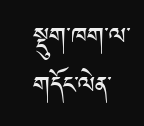སྡུག་ཁག་ལ་གདོང་ལེན་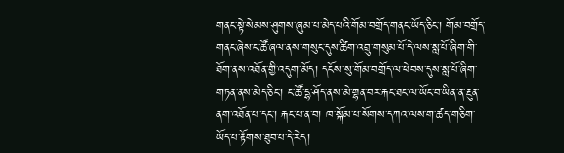གནང་སྟེ་སེམས་ཤུགས་ཞུམ་པ་མེད་པའི་གོམ་བགྲོད་གནང་ཡོད་ཅིང་། གོམ་བགྲོད་གནང་ཞེས་ང་ཚོ་ཞལ་ནས་གསུང་དུས་ཚིག་འབྲུ་གསུམ་པོ་དེ་ལས་སླ་པོ་ཞིག་གི་ཐོག་ནས་འཐོན་གྱི་འདུག་མོད། དངོས་སུ་གོམ་བགྲོད་ལ་ཕེབས་དུས་སླ་པོ་ཞིག་གཏན་ནས་མེད་ཅིང་། ང་ཚོ་དྷ་ཤོད་ནས་མེ་གྷན་བར་རྐང་ཐང་ལ་ཡོང་བ་ཡིན་ན་རྔུན་ནག་འཐོན་པ་དང་། རྐང་པ་ན་བ། ཁ་སྐོམ་པ་སོགས་དཀའ་ལས་ག་ཚད་གཅིག་ཡོད་པ་རྟོགས་ཐུབ་པ་དེ་རེད།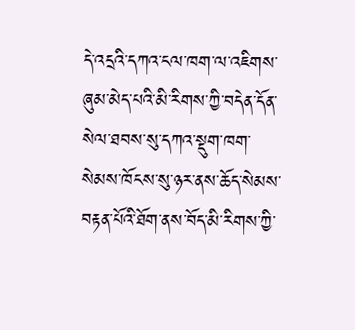དེ་འདྲའི་དཀའ་ངལ་ཁག་ལ་འཇིགས་ཞུམ་མེད་པའི་མི་རིགས་ཀྱི་བདེན་དོན་སེལ་ཐབས་སུ་དཀའ་སྡུག་ཁག་སེམས་ཁོངས་སུ་ཉར་ནས་ཆོད་སེམས་བརྟན་པོའི་ཐོག་ནས་བོད་མི་རིགས་ཀྱི་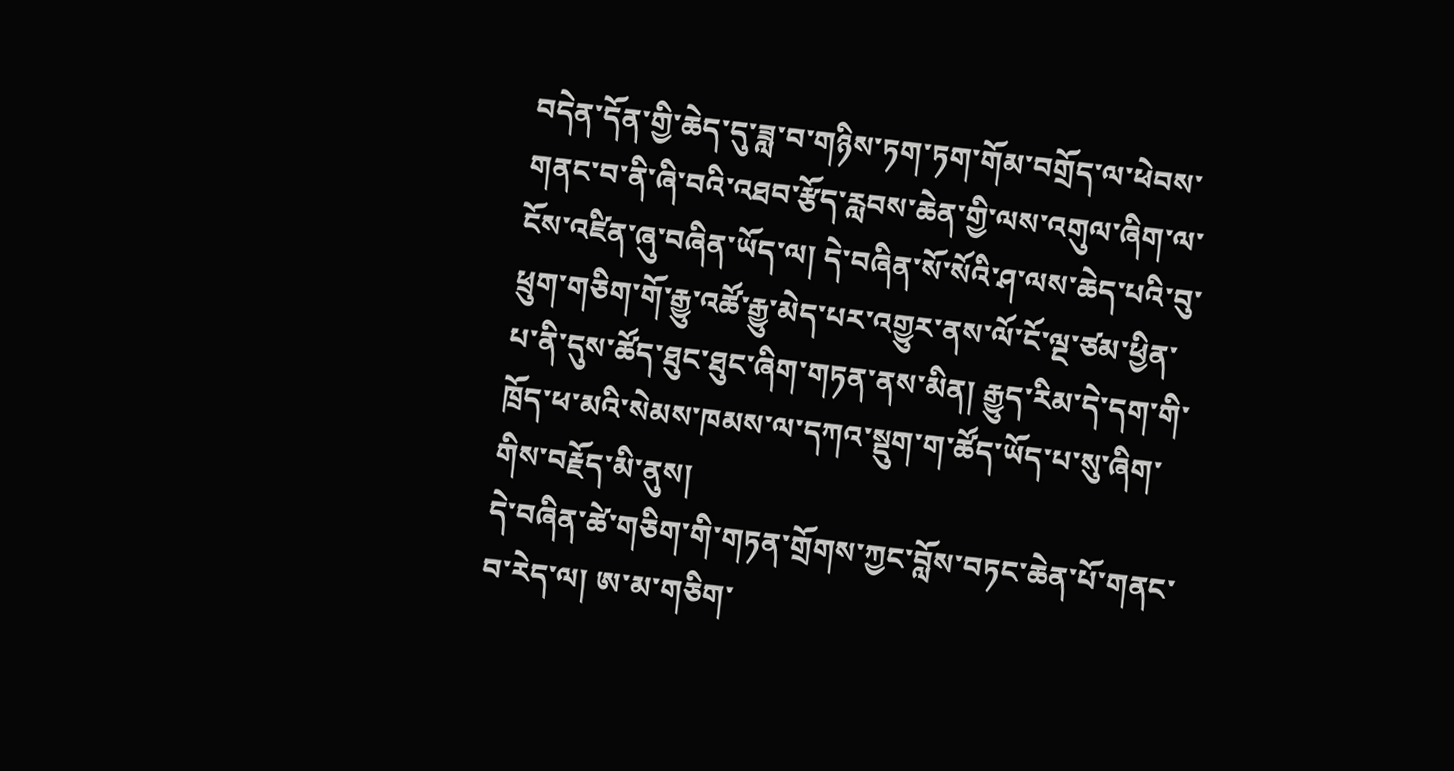བདེན་དོན་གྱི་ཆེད་དུ་ཟླ་བ་གཉིས་ཏག་ཏག་གོམ་བགྲོད་ལ་ཕེབས་གནང་བ་ནི་ཞི་བའི་འཐབ་རྩོད་རླབས་ཆེན་གྱི་ལས་འགུལ་ཞིག་ལ་ངོས་འཛིན་ཞུ་བཞིན་ཡོད་ལ། དེ་བཞིན་སོ་སོའི་ཤ་ལས་ཆེད་པའི་བུ་ཕྲུག་གཅིག་གོ་རྒྱུ་འཚོ་རྒྱུ་མེད་པར་འགྱུར་ནས་ལོ་ངོ་ལྔ་ཙམ་ཕྱིན་པ་ནི་དུས་ཚོད་ཐུང་ཐུང་ཞིག་གཏན་ནས་མིན། རྒྱུད་རིམ་དེ་དག་གི་ཁྲོད་ཕ་མའི་སེམས་ཁམས་ལ་དཀའ་སྡུག་ག་ཚོད་ཡོད་པ་སུ་ཞིག་གིས་བརྗོད་མི་ནུས།
དེ་བཞིན་ཚེ་གཅིག་གི་གཏན་གྲོགས་ཀྱང་བློས་བཏང་ཆེན་པོ་གནང་བ་རེད་ལ། ཨ་མ་གཅིག་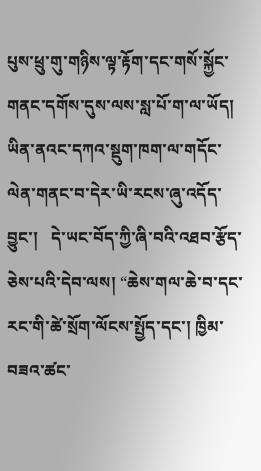པུས་ཕྲུ་གུ་གཉིས་ལྟ་རྟོག་དང་གསོ་སྐྱོང་གནང་དགོས་དུས་ལས་སླ་པོ་ག་ལ་ཡོད། ཡིན་ནའང་དཀའ་སྡུག་ཁག་ལ་གདོང་ལེན་གནང་བ་དེར་ཡི་རངས་ཞུ་འདོད་བྱུང་།   དེ་ཡང་བོད་ཀྱི་ཞི་བའི་འཐབ་རྩོད་ཅེས་པའི་དེབ་ལས། “ཆེས་གལ་ཆེ་བ་དང་རང་གི་ཚེ་སྲོག་ལོངས་སྤྱོད་དང་། ཁྱིམ་བཟའ་ཚང་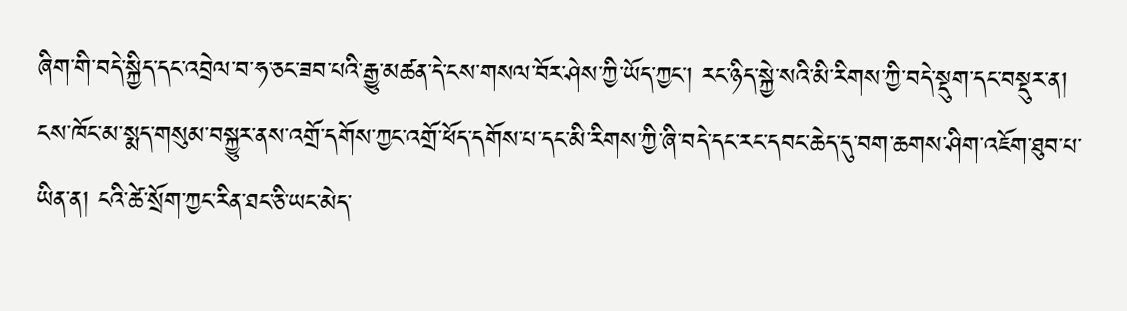ཞིག་གི་བདེ་སྐྱིད་དང་འབྲེལ་བ་ཧ་ཅང་ཟབ་པའི་རྒྱུ་མཚན་དེ་ངས་གསལ་བོར་ཤེས་ཀྱི་ཡོད་ཀྱང་། རང་ཉིད་སྐྱེ་སའི་མི་རིགས་ཀྱི་བདེ་སྡུག་དང་བསྡུར་ན། ངས་ཁོང་མ་སྨད་གསུམ་བསྐྱུར་ནས་འགྲོ་དགོས་ཀྱང་འགྲོ་ཕོད་དགོས་པ་དང་མི་རིགས་ཀྱི་ཞི་བདེ་དང་རང་དབང་ཆེད་དུ་བག་ཆགས་ཤིག་འཇོག་ཐུབ་པ་ཡིན་ན། ངའི་ཚེ་སྲོག་ཀྱང་རིན་ཐང་ཅི་ཡང་མེད་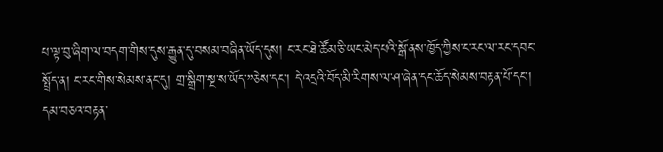པ་ལྟ་བུ་ཞིག་ལ་བདག་གིས་དུས་རྒྱུན་དུ་བསམ་བཞིན་ཡོད་དུས། ང་རང་ཐེ་ཚོམ་ཅི་ཡང་མེད་པའི་སྒོ་ནས་ཁྱོད་ཀྱིས་ང་རང་ལ་རང་དབང་སྤྲོད་ན། ང་རང་གིས་སེམས་ནང་དུ། གྲ་སྒྲིག་སྔ་ས་ཡོད་”ཅེས་དང་། དེ་འདྲའི་བོད་མི་རིགས་ལ་ཤ་ཞེན་དང་ཆོད་སེམས་བརྟན་པོ་དང་། དམ་བཅའ་བརྟན་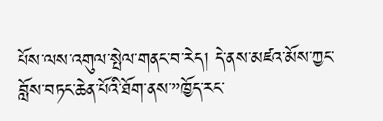པོས་ལས་འགུལ་སྤེལ་གནང་བ་རེད། དེ་ནས་མཛའ་མོས་ཀྱང་བློས་བཏང་ཆེན་པོའི་ཐོག་ནས་”ཁྱོད་རང་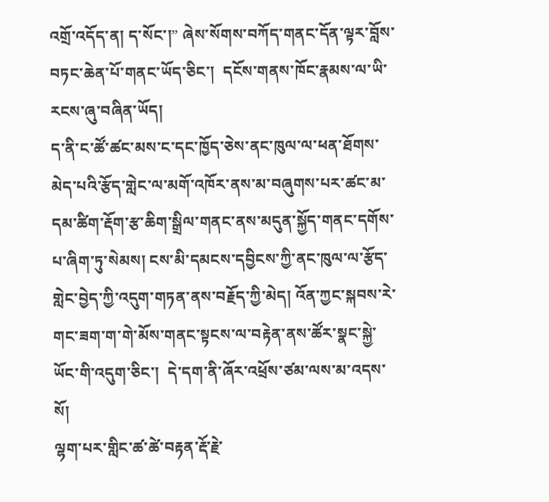འགྲོ་འདོད་ན། ད་སོང་།” ཞེས་སོགས་བཀོད་གནང་དོན་ལྟར་བློས་བཏང་ཆེན་པོ་གནང་ཡོད་ཅིང་།  དངོས་གནས་ཁོང་རྣམས་ལ་ཡི་རངས་ཞུ་བཞིན་ཡོད།
ད་ནི་ང་ཚོ་ཚང་མས་ང་དང་ཁྱོད་ཅེས་ནང་ཁུལ་ལ་ཕན་ཐོགས་མེད་པའི་རྩོད་གླེང་ལ་མགོ་འཁོར་ནས་མ་བཞུགས་པར་ཚང་མ་དམ་ཚིག་རྡོག་རྩ་ཆིག་སྒྲིལ་གནང་ནས་མདུན་སྐྱོད་གནང་དགོས་པ་ཞིག་ཏུ་སེམས། ངས་མི་དམངས་དབྱིངས་ཀྱི་ནང་ཁུལ་ལ་རྩོད་གླེང་བྱེད་ཀྱི་འདུག་གཏན་ནས་བརྗོད་ཀྱི་མེད། འོན་ཀྱང་སྐབས་རེ་གང་ཟག་ག་གེ་མོས་གནང་སྟངས་ལ་བརྟེན་ནས་ཚོར་སྣང་སྐྱེ་ཡོང་གི་འདུག་ཅིང་།  དེ་དག་ནི་ཞོར་འཕྲོས་ཙམ་ལས་མ་འདས་སོ།
ལྷག་པར་གླིང་ཚ་ཚེ་བརྟན་རྡོ་རྗེ་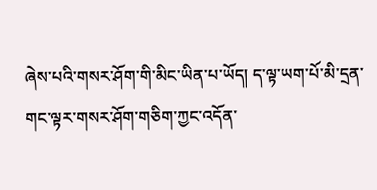ཞེས་པའི་གསར་ཤོག་གི་མིང་ཡིན་པ་ཡོད། ད་ལྟ་ཡག་པོ་མི་དྲན་གང་ལྟར་གསར་ཤོག་གཅིག་ཀྱང་འདོན་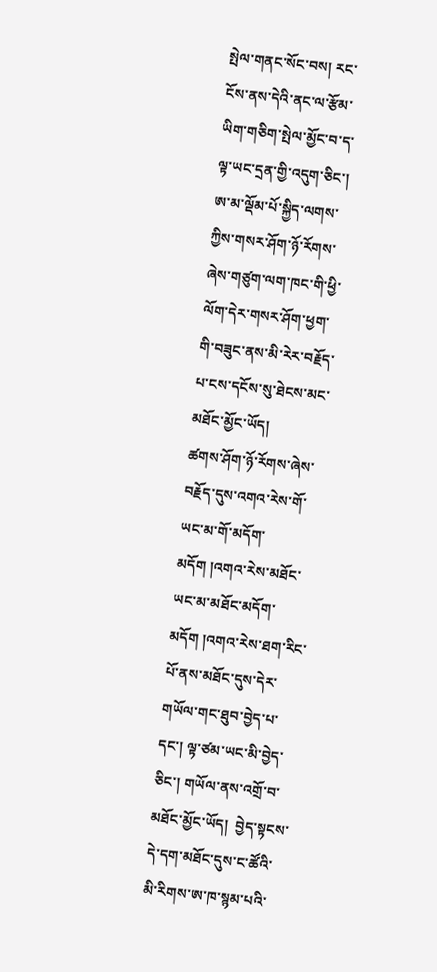སྤེལ་གནང་སོང་བས། རང་ངོས་ནས་དེའི་ནང་ལ་རྩོམ་ཡིག་གཅིག་སྤེལ་མྱོང་བ་ད་ལྟ་ཡང་དྲན་གྱི་འདུག་ཅིང་། ཨ་མ་ལྡོམ་པོ་སྐྱིད་ལགས་ཀྱིས་གསར་ཤོག་ཉོ་རོགས་ཞེས་གཙུག་ལག་ཁང་གི་ཕྱི་ལོག་དེར་གསར་ཤོག་ཕྱག་གི་བཟུང་ནས་མི་རེར་བརྗོད་པ་ངས་དངོས་སུ་ཐེངས་མང་མཐོང་མྱོང་ཡོད།
ཚགས་ཤོག་ཉོ་རོགས་ཞེས་བརྗོད་དུས་འགའ་རེས་གོ་ཡང་མ་གོ་མདོག་མདོག །འགའ་རེས་མཐོང་ཡང་མ་མཐོང་མདོག་མདོག །འགའ་རེས་ཐག་རིང་པོ་ནས་མཐོང་དུས་དེར་གཡོལ་གང་ཐུབ་བྱེད་པ་དང་། ལྟ་ཙམ་ཡང་མི་བྱེད་ཅིང་། གཡོལ་ནས་འགྲོ་བ་མཐོང་མྱོང་ཡོད།  བྱེད་སྟངས་དེ་དག་མཐོང་དུས་ང་ཚོའི་མི་རིགས་ཨ་ཁ་སྙམ་པའི་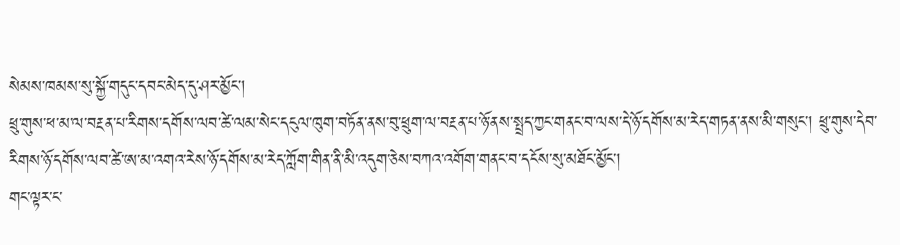སེམས་ཁམས་སུ་སྐྱོ་གདུང་དབང་མེད་དུ་ཤར་མྱོང་།
ཕྲུ་གུས་ཕ་མ་ལ་བརྔན་པ་རིགས་དགོས་ལབ་ཚེ་ལམ་སེང་དངུལ་ཁུག་བཏོན་ནས་བུ་ཕྲུག་ལ་བརྔན་པ་ཉོ་ནས་སྤྲད་ཀྱང་གནང་བ་ལས་དེ་ཉོ་དགོས་མ་རེད་གཏན་ནས་མི་གསུང་། ཕྲུ་གུས་དེབ་རིགས་ཉོ་དགོས་ལབ་ཚེ་ཨ་མ་འགའ་རེས་ཉོ་དགོས་མ་རེད་ཀློག་གིན་ནི་མི་འདུག་ཅེས་བཀའ་འགོག་གནང་བ་དངོས་སུ་མཐོང་མྱོང་།
གང་ལྟར་ང་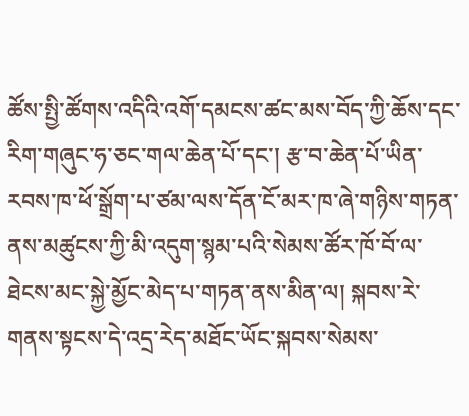ཚོས་སྤྱི་ཚོགས་འདིའི་འགོ་དམངས་ཚང་མས་བོད་ཀྱི་ཆོས་དང་རིག་གཞུང་ཧ་ཅང་གལ་ཆེན་པོ་དང་། རྩ་བ་ཆེན་པོ་ཡིན་རབས་ཁ་ཕོ་སྒྲོག་པ་ཙམ་ལས་དོན་ངོ་མར་ཁ་ཞེ་གཉིས་གཏན་ནས་མཚུངས་ཀྱི་མི་འདུག་སྙམ་པའི་སེམས་ཚོར་ཁོ་བོ་ལ་ཐེངས་མང་སྐྱེ་མྱོང་མེད་པ་གཏན་ནས་མིན་ལ། སྐབས་རེ་གནས་སྟངས་དེ་འདྲ་རེད་མཐོང་ཡོང་སྐབས་སེམས་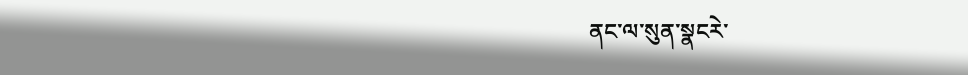ནང་ལ་སུན་སྣངརེ་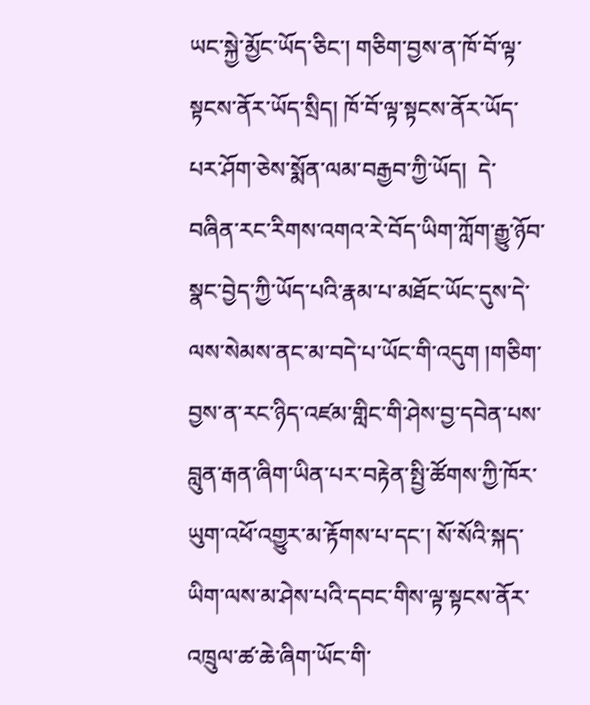ཡང་སྐྱེ་མྱོང་ཡོད་ཅིང་། གཅིག་བྱས་ན་ཁོ་བོ་ལྟ་སྟངས་ནོར་ཡོད་སྲིད། ཁོ་བོ་ལྟ་སྟངས་ནོར་ཡོད་པར་ཤོག་ཅེས་སྨོན་ལམ་བརྒྱབ་ཀྱི་ཡོད།  དེ་བཞིན་རང་རིགས་འགའ་རེ་བོད་ཡིག་ཀློག་རྒྱུ་ཉོབ་སྣང་བྱེད་ཀྱི་ཡོད་པའི་རྣམ་པ་མཐོང་ཡོང་དུས་དེ་ལས་སེམས་ནང་མ་བདེ་པ་ཡོང་གི་འདུག །གཅིག་བྱས་ན་རང་ཉིད་འཛམ་གླིང་གི་ཤེས་བྱ་དབེན་པས་བླུན་རྒན་ཞིག་ཡིན་པར་བརྟེན་སྤྱི་ཚོགས་ཀྱི་ཁོར་ཡུག་འཕོ་འགྱུར་མ་རྟོགས་པ་དང་། སོ་སོའི་སྐད་ཡིག་ལས་མ་ཤེས་པའི་དབང་གིས་ལྟ་སྟངས་ནོར་འཁྲུལ་ཚ་ཆེ་ཞིག་ཡོང་གི་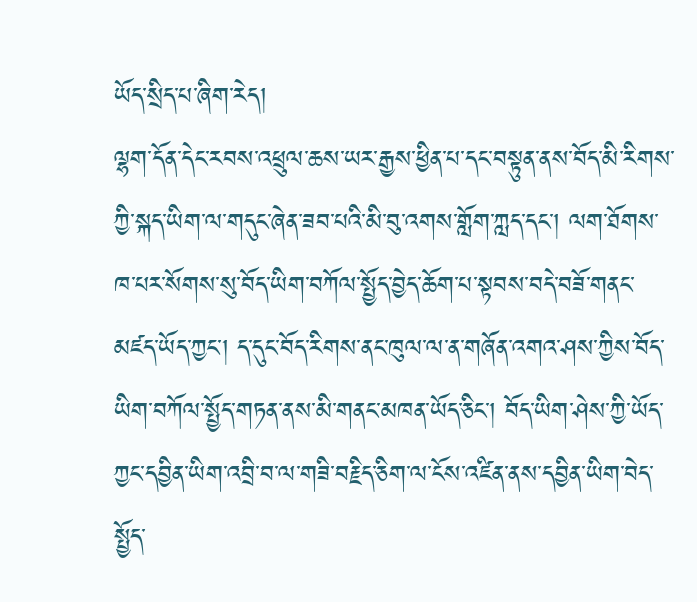ཡོད་སྲིད་པ་ཞིག་རེད།
ལྷག་དོན་དེང་རབས་འཕྲུལ་ཆས་ཡར་རྒྱས་ཕྱིན་པ་དང་བསྟུན་ནས་བོད་མི་རིགས་ཀྱི་སྐད་ཡིག་ལ་གདུང་ཞེན་ཟབ་པའི་མི་བུ་འགས་གློག་ཀླད་དང་། ལག་ཐོགས་ཁ་པར་སོགས་སུ་བོད་ཡིག་བཀོལ་སྤྱོད་བྱེད་ཆོག་པ་སྟབས་བདེ་བཟོ་གནང་མཛད་ཡོད་ཀྱང་། ད་དུང་བོད་རིགས་ནང་ཁུལ་ལ་ན་གཞོན་འགའ་ཤས་ཀྱིས་བོད་ཡིག་བཀོལ་སྤྱོད་གཏན་ནས་མི་གནང་མཁན་ཡོད་ཅིང་། བོད་ཡིག་ཤེས་ཀྱི་ཡོད་ཀྱང་དབྱིན་ཡིག་འབྲི་བ་ལ་གཟི་བརྗིད་ཅིག་ལ་ངོས་འཛིན་ནས་དབྱིན་ཡིག་བེད་སྤྱོད་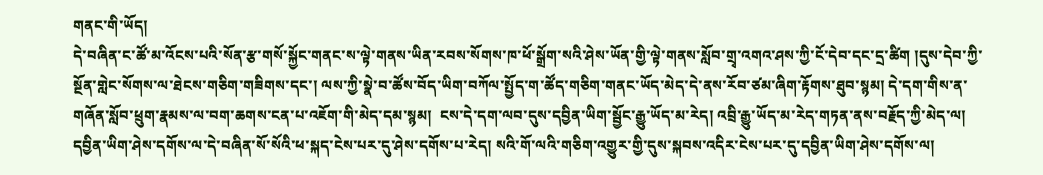གནང་གི་ཡོད།
དེ་བཞིན་ང་ཚོ་མ་འོངས་པའི་སོན་རྩ་གསོ་སྐྱོང་གནང་ས་ལྟེ་གནས་ཡིན་རབས་སོགས་ཁ་ཕོ་སྒྲོག་སའི་ཤེས་ཡོན་གྱི་ལྟེ་གནས་སློབ་གྲྭ་འགའ་ཤས་ཀྱི་ངོ་དེབ་དང་དྲ་ཚིག །དུས་དེབ་ཀྱི་སྔོན་གླེང་སོགས་ལ་ཐེངས་གཅིག་གཟིགས་དང་། ལས་ཀྱི་སྣེ་བ་ཚོས་བོད་ཡིག་བཀོལ་སྤྱོད་ག་ཚོད་གཅིག་གནང་ཡོད་མེད་དེ་ནས་རོབ་ཙམ་ཞིག་རྟོགས་ཐུབ་སྙམ། དེ་དག་གིས་ན་གཞོན་སློབ་ཕྲུག་རྣམས་ལ་བག་ཆགས་ངན་པ་འཇོག་གི་མེད་དམ་སྙམ།  ངས་དེ་དག་ལབ་དུས་དབྱིན་ཡིག་སྦྱོང་རྒྱུ་ཡོད་མ་རེད། འབྲི་རྒྱུ་ཡོད་མ་རེད་གཏན་ནས་བརྗོད་ཀྱི་མེད་ལ། དབྱིན་ཡིག་ཤེས་དགོས་ལ་དེ་བཞིན་སོ་སོའི་ཕ་སྐད་ངེས་པར་དུ་ཤེས་དགོས་པ་རེད། སའི་གོ་ལའི་གཅིག་འགྱུར་གྱི་དུས་སྐབས་འདིར་ངེས་པར་དུ་དབྱིན་ཡིག་ཤེས་དགོས་ལ།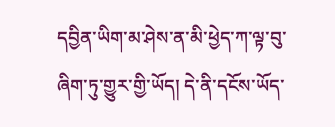དབྱིན་ཡིག་མ་ཤེས་ན་མི་ཕྱེད་ཀ་ལྟ་བུ་ཞིག་ཏུ་གྱུར་གྱི་ཡོད། དེ་ནི་དངོས་ཡོད་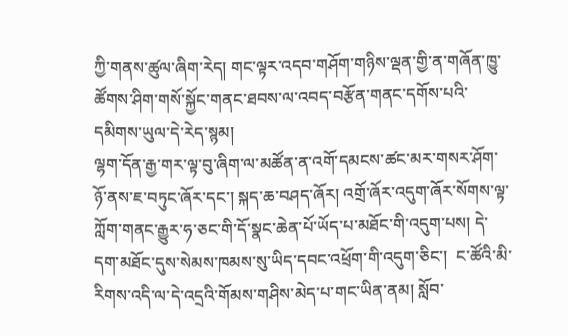ཀྱི་གནས་ཚུལ་ཞིག་རེད། གང་ལྟར་འདབ་གཤོག་གཉིས་ལྡན་གྱི་ན་གཞོན་ཁྱུ་ཚོགས་ཤིག་གསོ་སྐྱོང་གནང་ཐབས་ལ་འབད་བརྩོན་གནང་དགོས་པའི་དམིགས་ཡུལ་དེ་རེད་སྙམ།
ལྷག་དོན་རྒྱ་གར་ལྟ་བུ་ཞིག་ལ་མཚོན་ན་འགོ་དམངས་ཚང་མར་གསར་ཤོག་ཉོ་ནས་ཇ་བཏུང་ཞོར་དང་། སྐད་ཆ་བཤད་ཞོར། འགྲོ་ཞོར་འདུག་ཞོར་སོགས་ལྟ་ཀློག་གནང་རྒྱུར་ཧ་ཅང་གི་དོ་སྣང་ཆེན་པོ་ཡོད་པ་མཐོང་གི་འདུག་པས། དེ་དག་མཐོང་དུས་སེམས་ཁམས་སུ་ཡིད་དབང་འཕྲོག་གི་འདུག་ཅིང་།  ང་ཚོའི་མི་རིགས་འདི་ལ་དེ་འདྲའི་གོམས་གཤིས་མེད་པ་གང་ཡིན་ནམ། སློབ་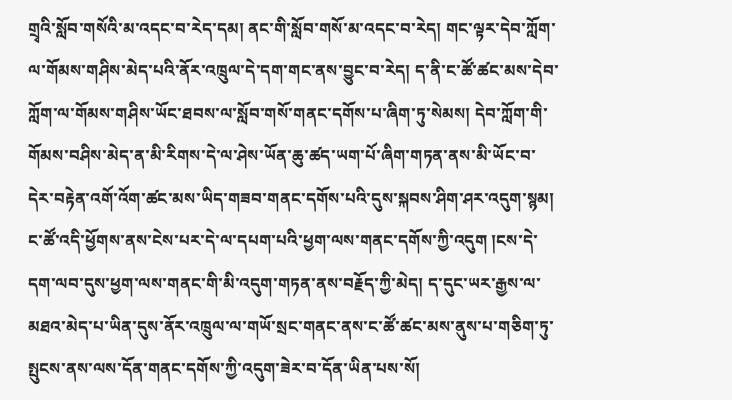གྲྭའི་སློབ་གསོའི་མ་འདང་བ་རེད་དམ། ནང་གི་སློབ་གསོ་མ་འདང་བ་རེད། གང་ལྟར་དེབ་ཀློག་ལ་གོམས་གཤིས་མེད་པའི་ནོར་འཁྲུལ་དེ་དག་གང་ནས་བྱུང་བ་རེད། ད་ནི་ང་ཚོ་ཚང་མས་དེབ་ཀློག་ལ་གོམས་གཤིས་ཡོང་ཐབས་ལ་སློབ་གསོ་གནང་དགོས་པ་ཞིག་ཏུ་སེམས། དེབ་ཀློག་གི་གོམས་བཤིས་མེད་ན་མི་རིགས་དེ་ལ་ཤེས་ཡོན་ཆུ་ཚད་ཡག་པོ་ཞིག་གཏན་ནས་མི་ཡོང་བ་དེར་བརྟེན་འགོ་འོག་ཚང་མས་ཡིད་གཟབ་གནང་དགོས་པའི་དུས་སྐབས་ཤིག་ཤར་འདུག་སྙམ།
ང་ཚོ་འདི་ཕྱོགས་ནས་ངེས་པར་དེ་ལ་དཔག་པའི་ཕྱག་ལས་གནང་དགོས་ཀྱི་འདུག །ངས་དེ་དག་ལབ་དུས་ཕྱག་ལས་གནང་གི་མི་འདུག་གཏན་ནས་བརྗོད་ཀྱི་མེད། ད་དུང་ཡར་རྒྱས་ལ་མཐའ་མེད་པ་ཡིན་དུས་ནོར་འཁྲུལ་ལ་གཡོ་སྲང་གནང་ནས་ང་ཚོ་ཚང་མས་ནུས་པ་གཅིག་ཏུ་སྤུངས་ནས་ལས་དོན་གནང་དགོས་ཀྱི་འདུག་ཟེར་བ་དོན་ཡིན་པས་སོ།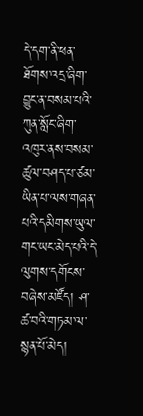དེ་དག་ནི་ཕན་ཐོགས་འདྲ་ཞིག་བྱུང་ན་བསམ་པའི་ཀུན་སློང་ཞིག་འཁུར་ནས་བསམ་ཚུལ་བཤད་པ་ཙམ་ཡིན་པ་ལས་གཞན་པའི་དམིགས་ཡུལ་གང་ཡང་མེད་པའི་དེ་ལུགས་དགོངས་བཞེས་མཛོད། ཤ་ཚ་བའི་གཏམ་ལ་སྙན་པོ་མེད།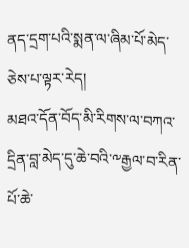ནད་དྲག་པའི་སྨན་ལ་ཞིམ་པོ་མེད་ཅེས་པ་ལྟར་རེད།
མཐའ་དོན་བོད་མི་རིགས་ལ་བཀའ་དྲིན་བླ་མེད་དུ་ཆེ་བའི་༸རྒྱལ་བ་རིན་པོ་ཆེ་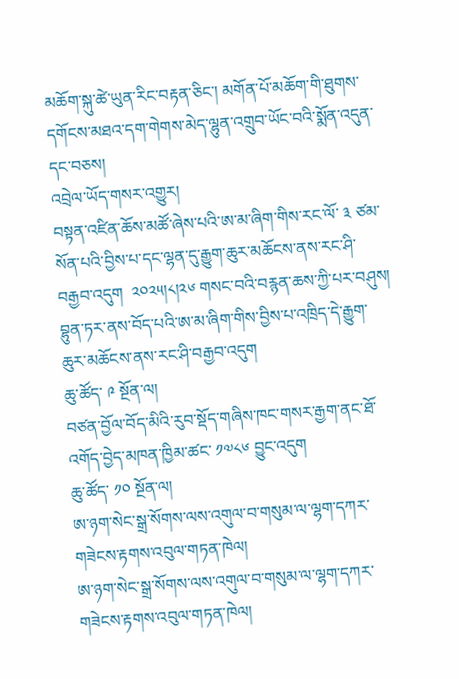མཆོག་སྐུ་ཚེ་ཡུན་རིང་བརྟན་ཅིང་། མགོན་པོ་མཆོག་གི་ཐུགས་དགོངས་མཐའ་དག་གེགས་མེད་ལྷུན་འགྲུབ་ཡོང་བའི་སྨོན་འདུན་དང་བཅས།
འབྲེལ་ཡོད་གསར་འགྱུར།
བསྟན་འཛིན་ཆོས་མཚོ་ཞེས་པའི་ཨ་མ་ཞིག་གིས་རང་ལོ་ ༣ ཙམ་སོན་པའི་བྱིས་པ་དང་ལྷན་དུ་རྒྱུག་ཆུར་མཆོངས་ནས་རང་ཤི་བརྒྱབ་འདུག  ༢༠༢༥།༨།༢༦ གསང་བའི་བརྙན་ཆས་ཀྱི་པར་བཤུས།
བྷུན་ཏར་ནས་བོད་པའི་ཨ་མ་ཞིག་གིས་བྱིས་པ་འཁྲིད་དེ་རྒྱུག་ཆུར་མཆོངས་ནས་རང་ཤི་བརྒྱབ་འདུག
ཆུ་ཚོད་ ༩ སྔོན་ལ།
བཙན་བྱོལ་བོད་མིའི་རུབ་སྡོད་གཞིས་ཁང་གསར་རྒྱག་ནང་ཐོ་འགོད་བྱེད་མཁན་ཁྱིམ་ཚང་ ༡༧༨༦ བྱུང་འདུག
ཆུ་ཚོད་ ༡༠ སྔོན་ལ།
ཨ་ཉག་སེང་སྒྲ་སོགས་ལས་འགུལ་བ་གསུམ་ལ་ལྷག་དཀར་གཟེངས་རྟགས་འབུལ་གཏན་ཁེལ།
ཨ་ཉག་སེང་སྒྲ་སོགས་ལས་འགུལ་བ་གསུམ་ལ་ལྷག་དཀར་གཟེངས་རྟགས་འབུལ་གཏན་ཁེལ།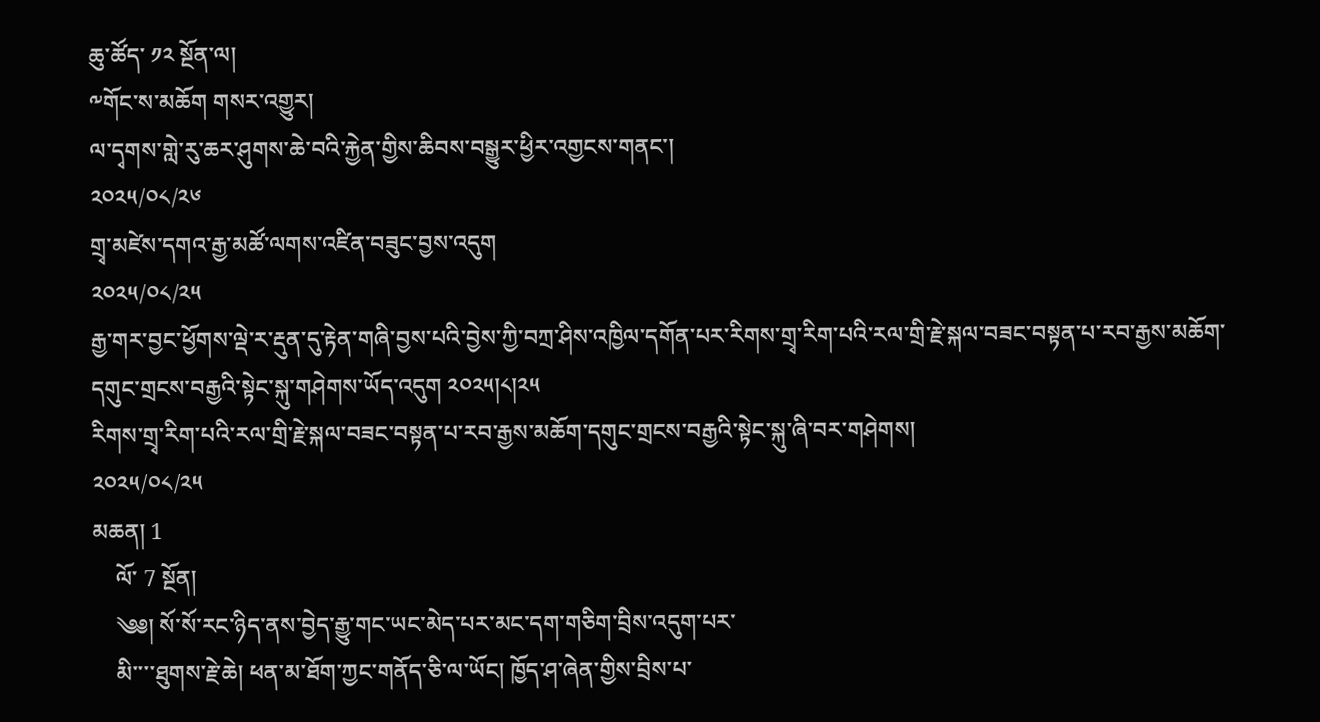ཆུ་ཚོད་ ༡༢ སྔོན་ལ།
༸གོང་ས་མཆོག གསར་འགྱུར།
ལ་དྭགས་གླེ་རུ་ཆར་ཤུགས་ཆེ་བའི་རྐྱེན་གྱིས་ཆིབས་བསྒྱུར་ཕྱིར་འགྱངས་གནང་།
༢༠༢༥/༠༨/༢༦
གྲྭ་མཛེས་དགའ་རྒྱ་མཚོ་ལགས་འཛིན་བཟུང་བྱས་འདུག
༢༠༢༥/༠༨/༢༥
རྒྱ་གར་བྱང་ཕྱོགས་ལྡེ་ར་རྡུན་དུ་རྟེན་གཞི་བྱས་པའི་བྱེས་ཀྱི་བཀྲ་ཤིས་འཁྱིལ་དགོན་པར་རིགས་གྲྭ་རིག་པའི་རལ་གྲི་རྗེ་སྐལ་བཟང་བསྟན་པ་རབ་རྒྱས་མཆོག་དགུང་གྲངས་བརྒྱའི་སྟེང་སྐུ་གཤེགས་ཡོད་འདུག ༢༠༢༥།༨།༢༥
རིགས་གྲྭ་རིག་པའི་རལ་གྲི་རྗེ་སྐལ་བཟང་བསྟན་པ་རབ་རྒྱས་མཆོག་དགུང་གྲངས་བརྒྱའི་སྟེང་སྐུ་ཞི་བར་གཤེགས།
༢༠༢༥/༠༨/༢༥
མཆན། 1
    ལོ་ 7 སྔོན།
    ༄༅། སོ་སོ་རང་ཉིད་ནས་བྱེད་རྒྱུ་གང་ཡང་མེད་པར་མང་དག་གཅིག་བྲིས་འདུག་པར་
    མི་་་་ཐུགས་རྗེ་ཆེ། ཕན་མ་ཐོག་ཀྱང་གནོད་ཅི་ལ་ཡོང། ཁྱོད་ཤ་ཞེན་གྱིས་བྲིས་པ་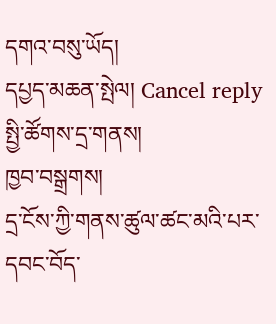དགའ་བསུ་ཡོད།
དཔྱད་མཆན་སྤེལ། Cancel reply
སྤྱི་ཚོགས་དྲ་གནས།
ཁྱབ་བསྒྲགས།
དྲ་ངོས་ཀྱི་གནས་ཚུལ་ཚང་མའི་པར་དབང་བོད་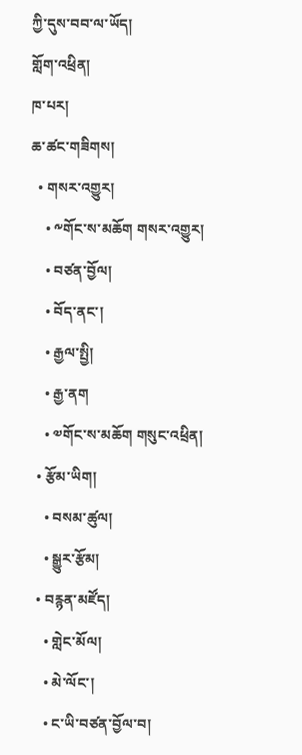ཀྱི་དུས་བབ་ལ་ཡོད།
གློག་འཕྲིན།
ཁ་པར།
ཆ་ཚང་གཟིགས།
  • གསར་འགྱུར།
    • ༸གོང་ས་མཆོག གསར་འགྱུར།
    • བཙན་བྱོལ།
    • བོད་ནང་།
    • རྒྱལ་སྤྱི།
    • རྒྱ་ནག
    • ༧གོང་ས་མཆོག གསུང་འཕྲིན།
  • རྩོམ་ཡིག།
    • བསམ་ཚུལ།
    • སྒྱུར་རྩོམ།
  • བརྙན་མཛོད།
    • གླེང་མོལ།
    • མེ་ལོང་།
    • ང་ཡི་བཙན་བྱོལ་བ།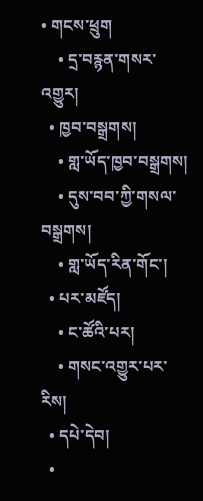• གངས་ཕྲུག
    • དྲ་བརྙན་གསར་འགྱུར།
  • ཁྱབ་བསྒྲགས།
    • གླ་ཡོད་ཁྱབ་བསྒྲགས།
    • དུས་བབ་ཀྱི་གསལ་བསྒྲགས།
    • གླ་ཡོད་རིན་གོང་།
  • པར་མཛོད།
    • ང་ཚོའི་པར།
    • གསང་འགྱུར་པར་རིས།
  • དཔེ་དེབ།
  •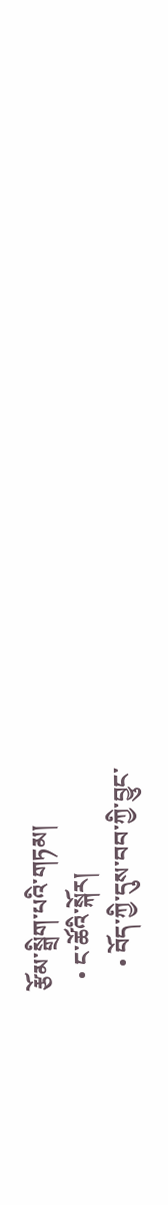རྩོམ་སྒྲིག་པའི་གཏམ།
  • ང་ཚོའི་སྐོར།
    • བོད་ཀྱི་དུས་བབ་ཀྱི་བྱུང་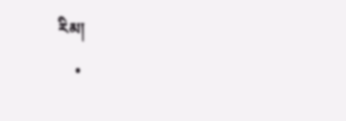རིམ།
    •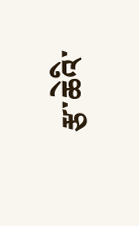རྩ་ཆེའི་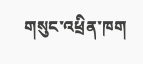གསུང་འཕྲིན་ཁག